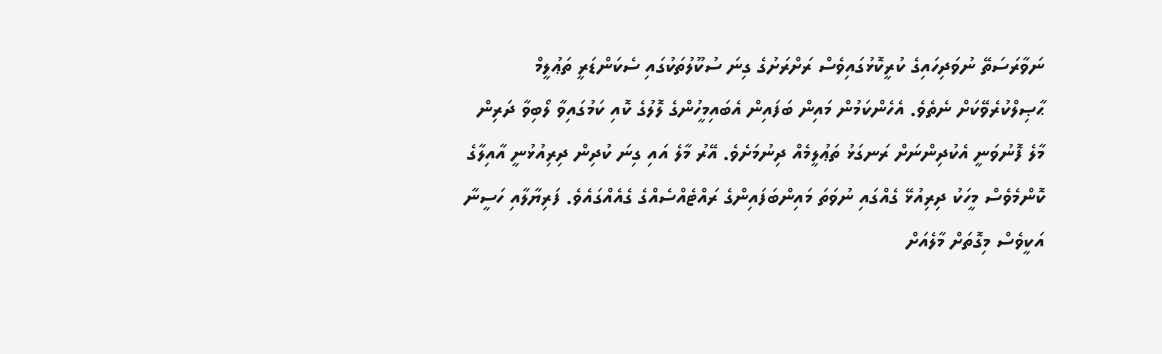ނަވާރަސަތޭ ނުވަދިހައިގެ ކުރީކޮޅުގައިވެސް ރަށްރަށުގެ ގިނަ ސުކޫލުތަކުގައި ސެކަންޑަރީ ތަޢުލީމް ޙާޞިލްކުރެވޭކަށް ނެތެވެ. އެހެންކަމުން މައިން ބަފައިން އެބައިމީހުންގެ ލޮލުގެ ކޮއި ކަމުގައިވާ ލޯބިވާ ދަރިން މާލެ ފޮނުވަނީ އެކުދިންނަށް ރަނގަޅު ތަޢުލީމެއް ދިނުމަށެވެ. އޭރު މާލެ އައި ގިނަ ކުދިން ދިރިއުޅުނީ އާއިލާގެ ކޮންމެވެސް މީހަކު ދިރިއުޅޭ ގެއްގައި ނުވަތަ މައިންބަފައިންގެ ރައްޓެއްސެއްގެ ގެއެއްގައެވެ. ފަރިޔާލާއި ހަސީނާ އަކީވެސް މިގޮތަށް މާލެއަށް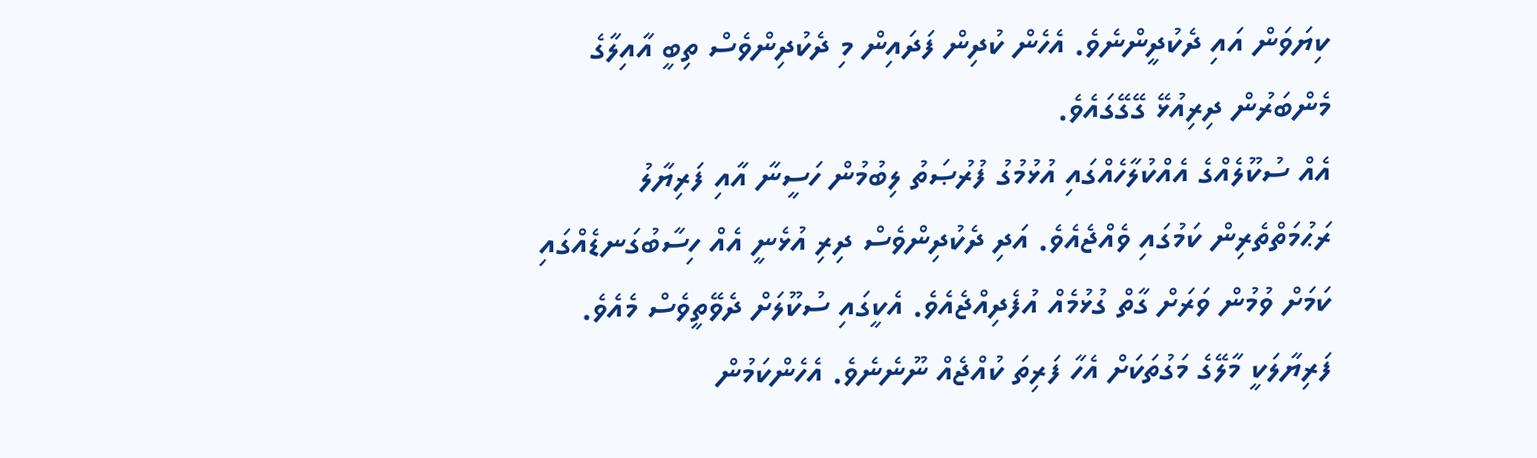ކިޔަވަން އައި ދެކުދީންނެވެ. އެހެން ކުދިން ފަދައިން މި ދެކުދިންވެސް ތިބީ އާއިލާގެ މެންބަރުން ދިރިއުޅޭ ގޭގޭގައެވެ.
އެއް ސުކޫލެއްގެ އެއްކުލާހެއްގައި އުޅުމުގު ފުރުޞަތު ލިބުމުން ހަސީނާ އާއި ފަރިޔާލު ރަޙުމަތްތެރިން ކަމުގައި ވެއްޖެއެވެ. އަދި ދެކުދިންވެސް ދިރި އުޅެނީ އެއް ހިސާބުގަނޑެއްގައި ކަމަށް ވުމުން ވަރަށް ގާތް ގުޅުމެއް އުފެދިއްޖެއެވެ. އެކީގައި ސުކޫލަށް ދެވޭތީވެސް މެއެވެ.
ފަރިޔާލަކީ މާލޭގެ މަގުތަކަށް އެހާ ފަރިތަ ކުއްޖެއް ނޫނެނެވެ. އެހެންކަމުން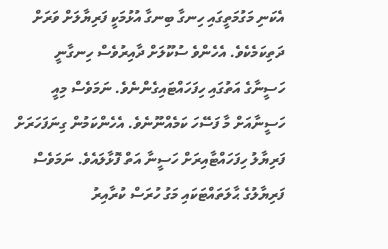އެކަނި މަގުމަތީގައި ހިނގާ ބިނގާ އުޅުމަކީ ފަރިޔާލަށް ވަރަށް ދަތިކަމެކެވެ. އެހެންވެ ސުކޫލަށް ދާއިރުވެސް ހިނގާނީ ހަސީނާގެ އަތުގައި ހިފަހައްޓައިގެންނެވެ. ނަމަވެސް މިއީ ހަސީނާއަށް މާ ފަސޭހަ ކަމެއްނޫނެވެ. އެހެންކަމުން ގިނަފަހަރަށް ފަރިޔާލު ހިފަހައްޓާއިރަށް ހަސީނާ އަތް ފޮޅާލައެވެ. ނަމަވެސް ފަރިޔާލުގެ ޙާލަތައްޓަކައި މަގު ހުރަސް ކުރާއިރު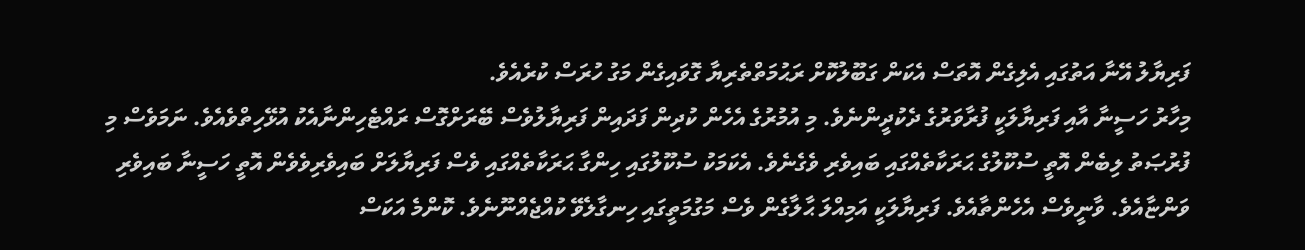ފަރިޔާލު އޭނާ އަތުގައި އެލިގެން އޮތަސް އެކަން ގަބޫލުކޮށް ރަޙުމަތްތެރިޔާ ގޮވައިގެން މަގު ހުރަސް ކުރެއެވެ.
މިހާރު ހަސީނާ އާއި ފަރިޔާލަކީ ފުރާވަރުގެ ދެކުދީންނެވެ. މި އުމުރުގެ އެހެން ކުދިން ފަދައިން ފަރިޔާލުވެސް ބޭރަށްގޮސް ރައްޓެހިންނާއެކު އުޅޭހިތްވެއެވެ. ނަމަވެސް މި ފުރުޞަތު ލިބެން އޮތީ ސުކޫލުގެ ޙަރަކާތެއްގައި ބައިވެރި ވެގެނެވެ. އެކަމަކު ސުކޫލުގައި ހިންގާ ޙަރަކާތެއްގައި ވެސް ފަރިޔާލަށް ބައިވެރިވެވެން އޮތީ ހަސީނާ ބައިވެރި ވަންޏާއެވެ. ވާނީވެސް އެހެންތާއެވެ. ފަރިޔާލަކީ އަމިއްލަ ޙާލާގެން ވެސް މަގުމަތީގައި ހިނގާލެވޭ ކުއްޖެއްނޫނެވެ. ކޮންމެ އަކަސް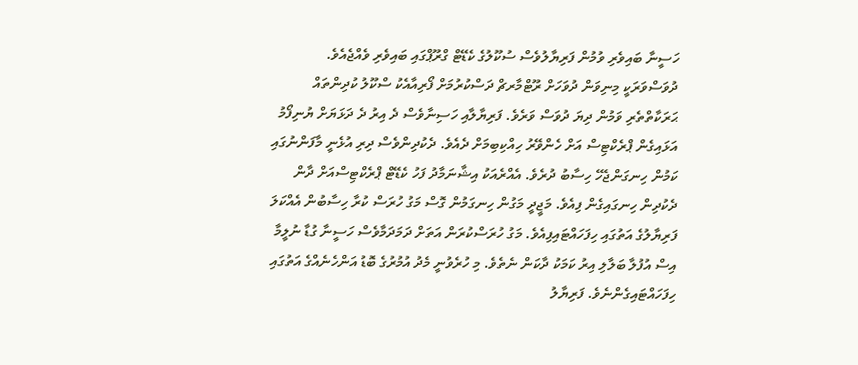ހަސީނާ ބައިވެރި ވުމުން ފަރިޔާލުވެސް ސުކޫލުގެ ކެޑޭޓް ގްރޫޕްގައި ބައިވެރި ވެއްޖެއެވެ.
ދުވަސްވަރަކީ މިނިވަން ދުވަހަށް ރޫޓްމާރޗް ދަސްކުރުމަށް ފޯރިއާއެކު ސްކޫލު ކުދިންތައް ޙަރަކާތްތެރި ވަމުން ދިޔަ ދުވަސް ވަރެވެ. ފަރިޔާލާއި ހަސިނާވެސް ދެ އިރު ދެ ދަޅަޔަށް ޔުނިފޯމު އަޅައިގެން ޕްރެކްޓިސް އަށް ހެންވޭރު ހިއްކިބިމަށް ދެއެވެ. ދެކުދިންވެސް ދިރި އުޅެނީ މާފަންނުގައި ކަމުން ހިނގަންޖެހޭ ހިސާބު ދުރެވެ. އެއްރެއަކު އިޝާނަމާދު ފަހު ކެޑޭޓް ޕްރެކްޓިސްއަށް ދާން ދެކުދިން ހިނގައިގެން ފިއެވެ. މަޖީދީ މަގުން ހިނގަމުން ގޮސް މަގު ހުރަސް ކުރާ ހިސާބުން އެއްކަލަ ފަރިޔާލުގެ އަތުގައި ހިފަހައްޓައިފިއެވެ. މަގު ހުރަސްކުރަން އަތަށް ދަމަދަމާވެސް ހަސީނާ ގުޑާ ނުލީމާ އިސް އުފުލާ ބަލާލި އިރު ކަމަކު ދާކަން ނެތެވެ. މި ހުރެވުނީ މެދު އުމުރުގެ ބޮޑު އަންހެނެއްގެ އަތުގައި ހިފަހައްޓައިގެންނެވެ. ފަރިޔާލު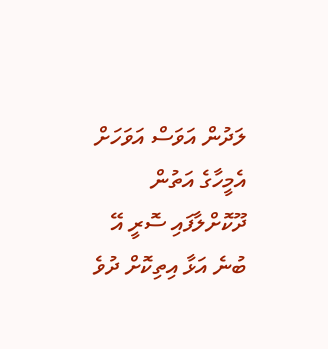ލަދުން އަވަސް އަވަހަށް އެމީހާގެ އަތުން ދޫކޮށްލާފައި ސޮރީ އޭ ބުނެ އަޅާ އިތިކޮށް ދުވެ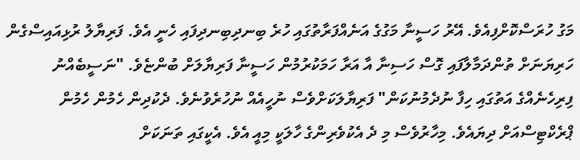މަގު ހުރަސްކޮށްފިއެވެ. އޭރު ހަސީނާ މަގުގެ އަނެއްފަރާތުގައި ހުރެ ބިނދިބިނދިފައި ހެނީ އެވެ. ފަރިޔާލު ރުޅިއައިސްގެން ހަރިޔަނަށް ތުންދަމާލާފައި ގޮސް ހަސިނާ އާ އަރާ ހަމަކުރުމުން ހަސީނާ ފަރިޔާލަށް ބުންޏެވެ. "ނަސީބެއްނު ފިރިހެނެއްގެ އަތުގައި ހިފާ ނުދެމުނުކަން" ފަރިޔާލަކަށްވެސް ނުހީއެއް ނުހުރެވުނެވެ. ދެކުދިން ހެމުން ހެމުން ޕްރެކްޓިސްއަށް ދިޔައެވެ. މިހާރުވެސް މި ދެ އެކުވެރިންގެ ހާލަކީ މިއީ އެވެ. އެކީގައި ތަނަކަށް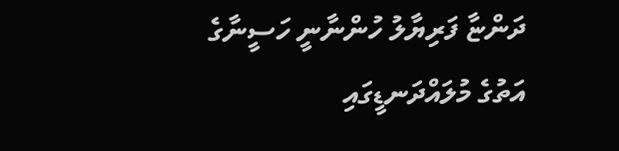ދަންޏާ ފަރިޔާލު ހުންނާނީ ހަސީނާގެ އަތުގެ މުލައްދަނޑީގައި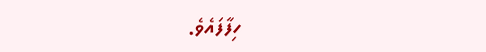ހިފާފައެވެ.